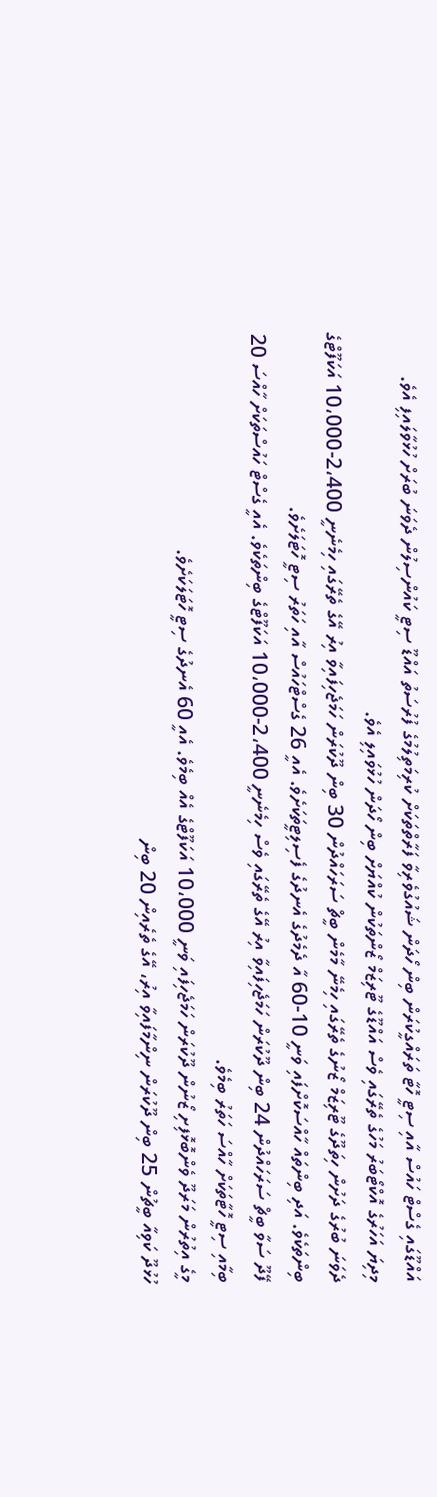އައްޑޫގައި ގެސްޓް ހައުސް އާއި ސިޓީ ހޮޓާ ތަރައްގީކުރަން ބިން ހޯދަން ޝައުގުވެރިވާ ފަރާތްތަކަށް ކުރިމަތިލުމުގެ ފުރުސަތު އައްޑޫ ސިޓީ ކައުންސިލުން ދެވަނަ ބުރަށް ހުޅުވާލައިފި އެވެ.
މިދިޔަ އަހަރުގެ އޮކްޓޯބަރު މަހުގެ ތެރޭގައި ވެސް އައްޑޫގެ ޓޫރިޒަމް ޒޯންތަކުން ކުއްޔަށް ބިން ހޯދަން ހުޅުވައިލި އެވެ.
ދެވަނަ ބުރުގެ ދަށުން ހިތަދޫގެ ޓޫރިޒަމް ޒޯނުގެ ތެރޭގައި ހިމެނޭ މާމެން ބީޗް ސަރަހައްދުން 30 ބިން ދޫކުރަން ހަމަޖެހިފައިވާ އިރު އޭގެ ތެރޭގައި ހިމެނެނީ 2،400-10،000 އަކަފޫޓްގެ ބިންތަކެވެ. އަދި ބިންތައް ހާއްސަކޮށްފައި ވަނީ 10-60 އާ ދެމެދުގެ އެނދުގެ ފެސިލިޓީތަކަށެވެ. އެއީ 26 ގެސްޓްހައުސް އާއި ހަތަރު ސިޓީ ހޮޓަލަށެވެ.
ފޭދޫ ސަވާ ބީޗް ސަރަހައްދުން 24 ބިން ދޫކުރަން ހަމަޖެހިފައިވާ އިރު އޭގެ ތެރޭގައި ވެސް ހިމެނެނީ 2،400-10،000 އަކަފޫޓްގެ ބިންތަކެވެ. އެއީ ގެސްޓް ހައުސްތަކަށް ހާއްސަ 20 ބިމާއި ސިޓީ ހޮޓާތަކަށް ހާއްސަ ހަތަރު ބިމެވެ.
މީގެ އިތުރުން މަރަދޫ ވެންބޮޅޮފިށި ޒޯނުން ދޫކުރަން ހަމަޖެހިފައި ވަނީ 10،000 އަކަފޫޓްގެ އެއް ބިމެވެ. އެއީ 60 އެނދުގެ ސިޓީ ހޮޓަލަކަށެވެ.
ހުޅުދޫ ކަވިއާ ބީޗުން 25 ބިން ދޫކުރަން ނިންމާފައިވާ އިރު، އޭގެ ތެރެއިން 20 ބިން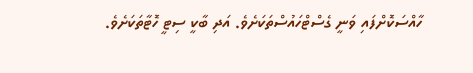ހާއްސަކޮށްފައި ވަނީ ގެސްޓްހައުސްތަކަށެވެ. އަދި ބާކީ ސިޓީ ހޮޓާތަކަށެވެ.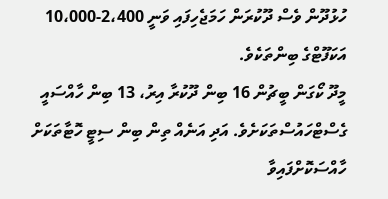ހުޅުދޫން ވެސް ދޫކުރަން ހަމަޖެހިފައި ވަނީ 2،400-10،000 އަކަފޫޓްގެ ބިންތަކެވެ.
މީދޫ ކޯގަން ބީޗުން 16 ބިން ދޫކުރާ އިރު، 13 ބިން ހާއްސައީ ގެސްޓްހައުސްތަކަށެވެ. އަދި އަނެއް ތިން ބިން ސިޓީ ހޮޓާތަކަށް ހާއްސަކޮށްފައިވާ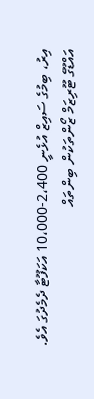އިރު، ބިމުގެ ސައިޒް އުޅެނީ 2،400-10،000 އަކަފޫޓާ ދެމެދުގަ އެވެ.
އައްޑޫގެ ޓޫރިޒަމް ޒޯންތަކުން ބިންތައް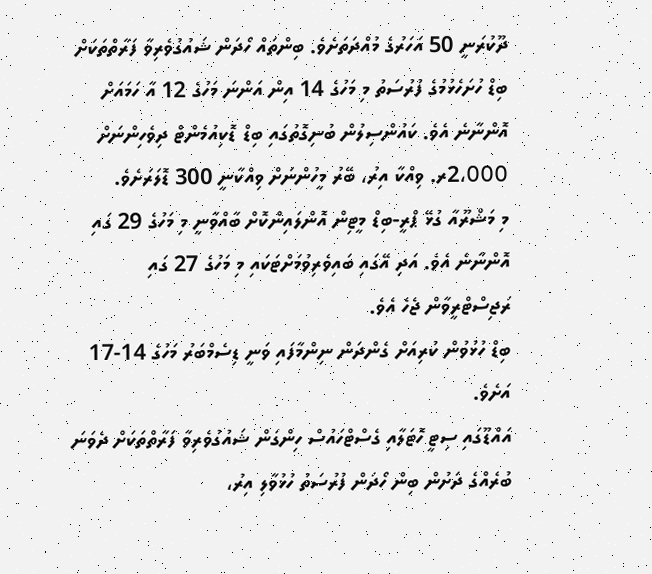ދޫކުރަނީ 50 އަހަރުގެ މުއްދަތަށެވެ. ބިންތައް ހޯދަން ޝައުގުވެރިވާ ފަރާތްތަކަށް ބިޑް ހުށަހެޅުމުގެ ފުރުސަތު މި މަހުގެ 14 އިން އަންނަ މަހުގެ 12 އާ ހަމައަށް އޮންނާނެ އެވެ. ކައުންސިލުން ބުނިގޮތުގައި ބިޑް ޑޮކިއުމެންޓް ދިވެހިންނަށް 2،000ރ. ވިއްކާ އިރު، ބޭރު މީހުންނަށް ވިއްކާނީ 300 ޑޮލަރަށެވެ.
މި މަޝްރޫއާ ގުޅޭ ޕްރީ-ބިޑް މީޓިން އޮންލައިންކޮށް ބާއްވާނީ މި މަހުގެ 29 ގައި އޮންނާނެ އެވެ. އަދި އޭގައި ބައިވެރިވުމަށްޓަކައި މި މަހުގެ 27 ގައި ރަޖިސްޓްރީވާން ޖެހެ އެވެ.
ބިޑް ހުޅުވުން ކުރިއަށް ގެންދަން ނިންމާފައި ވަނީ ޑިސެމްބަރު މަހުގެ 14-17 އަށެވެ.
އައްޑޫގައި ސިޓީ ހޮޓަލާއި ގެސްޓްހައުސް ހިންގަން ޝައުގުވެރިވާ ފަރާތްތަކަށް ދެވަނަ ބުރެއްގެ ދަށުން ބިން ހޯދަން ފުރުސަތު ހުޅުވާލި އިރު،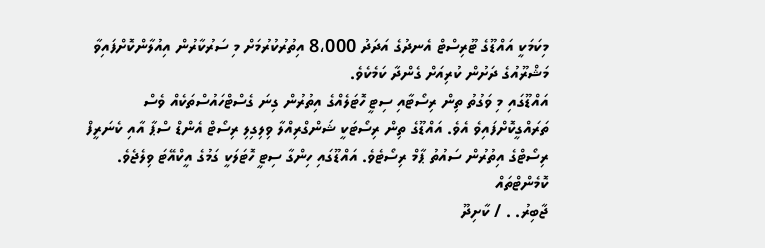މިކަމަކީ އައްޑޫގެ ޓޫރިސްޓް އެނދުގެ އަދަދު 8،000 އިތުރުކުރުމަށް މި ސަރުކާރުން އިއުލާންކޮށްފައިވާ މަޝްރޫއުގެ ދަށުން ކުރިއަށް ގެންދާ ކަމެކެވެ.
އައްޑޫގައި މި ވަގުތު ތިން ރިސޯޓާއި ސިޓީ ހޮޓަލެއްގެ އިތުރުން ގިނަ ގެސްޓްހައުސްތަކެއް ވެސް ތަރައްގީކޮށްފައިވެ އެވެ. އައްޑޫގެ ތިން ރިސޯޓަކީ ޝަންގްރިއްލާ ވިލިގިލި ރިސޯޓް އެންޑް ސްޕާ އާއި ކެނަރީފް ރިސޯޓްގެ އިތުރުން ސައުތު ޕާމް ރިސޯޓެވެ. އައްޑޫގައި ހިންގާ ސިޓީ ހޮޓަލަކީ ގަމުގެ އީކްއޭޓަ ވިލެޖެވެ.
ކޮމެންޓްތައް
ޖާބިރު. . / ކާށިދޫ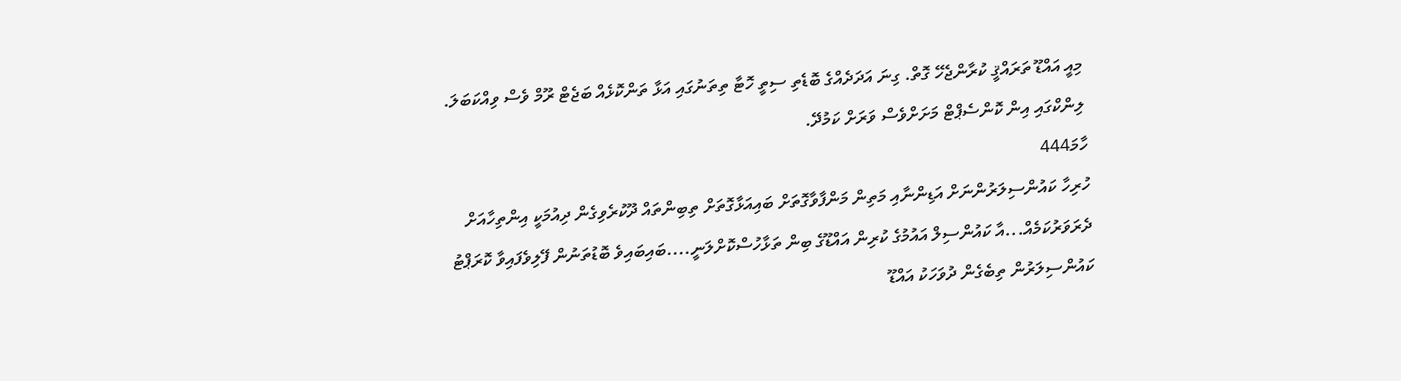މިއީ އައްޑޫ ތަރައްޤީ ކުރާންޖެހޭ ގޮތް. ގިނަ އަދަދެއްގެ ބޮޑެތި ސިތީ ހޮޓާ ތިތަނުގައި އަޅާ ތަންކޮޅެއް ބަޖެޓް ރޫމް ވެސް ވިއްކަބަލަ. ލިންކްގައި އިން ކޮންސެޕްޓް މަށަށްވެސް ވަރަށް ކަމުދޭ.
ހާމަ444
ހުރިހާ ކައުންސިލަރުންނަށް އަޑިންނާއި މަތިން މަންފާވާގޮތަށް ބައިއަޅާގޮތަށް ތިބިންތައް ދޫކުރެވިގެން ދިއުމަކީ އިންތިހާއަށް ދެރަވަރުކަމެއް...އާ ކައުންސިލް އައުމުގެ ކުރިން އައްޑޫގެ ބިން ތަޅާހުސްކޮށްލަނީ....ބައިބައިވެ ބޮޑުތަނުން ފޭލިވެފައިވާ ކޮރަޕްޓު ކައުންސިލަރުން ތިބެގެން ދުވަހަކު އައްޑޫ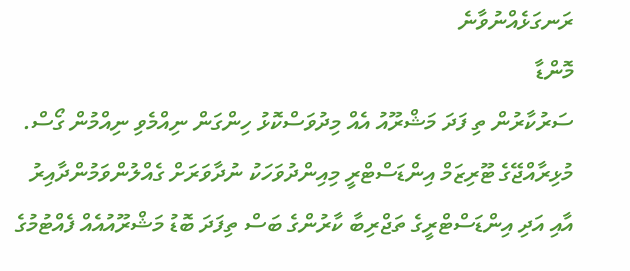ރަނގަޅެއްނުވާނެ
މޮންޑާ
ސަރުކާރުން ތި ފަދަ މަޝްރޫއު އެއް މިދުވަސްކޮޅު ހިންގަން ނިއްމެވި ނިއްމުން ގޯސް. މުޅިރާއްޖޭގެ ޓޫރިޒަމް އިންޑަސްޓްރީ މިއިންދުވަހަކު ނުދާވަރަށް ގެއްލުންވަމުންދާއިރު އާއި އަދި އިންޑަސްޓްރީގެ ތަޖްރިބާ ކާރުންގެ ބަސް ތިފަދަ ބޮޑު މަޝްރޫއުއެއް ފެއްޓުމުގެ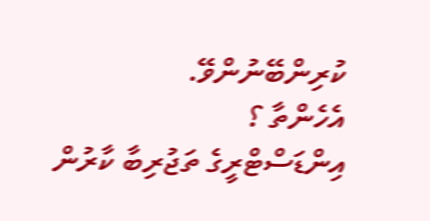ކުރިންބޭނުންވޭ.
އެހެންތާ ؟
އިންޑަސްޓްރީގެ ތަޖުރިބާ ކާރުން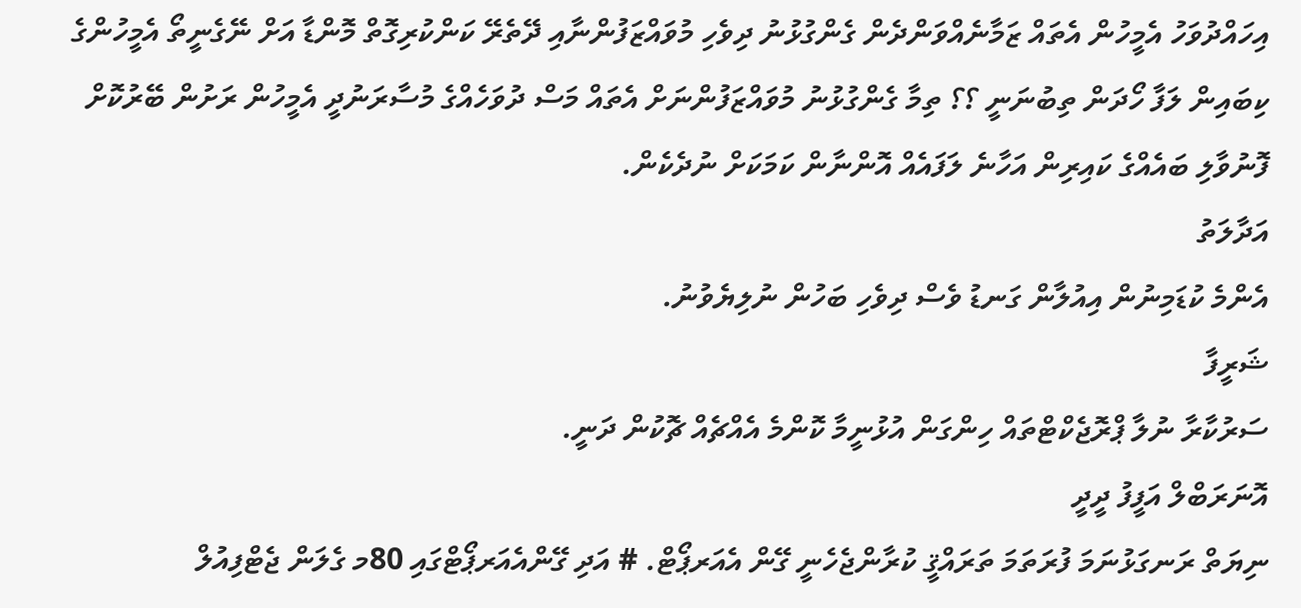އިހައްދުވަހު އެމީހުން އެތައް ޒަމާނެއްވަންދެން ގެންގުޅުނު ދިވެހި މުވައްޒަފުންނާއި ދޭތެރޭ ކަންކުރިގޮތް މޮންޑާ އަށް ނޭގެނީތޯ އެމީހުންގެ ކިބައިން ލަފާ ހޯދަން ތިބުނަނީ ؟؟ ތިމާ ގެންގުޅުނު މުވައްޒަފުންނަށް އެތައް މަސް ދުވަހެއްގެ މުސާރަނުދީ އެމީހުން ރަށުން ބޭރުކޮށް ފޮނުވާލި ބައެއްގެ ކައިރިން އަހާނެ ލަފައެއް އޮންނާން ކަމަކަށް ނުދެކެން.
އަދާލަތު
އެންމެ ކުޑަމިނުން އިއުލާން ގަނޑު ވެސް ދިވެހި ބަހުން ނުލިޔެވުނު.
ޝަރީފާ
ސަރުކާރާ ނުލާ ޕްރޮޖެކްޓްތައް ހިންގަން އުޅުނީމާ ކޮންމެ އެއްޗެއް ޗޮކުން ދަނީ.
އޮނަރަބްލް އަފީފު ދީދީ
ނިޔަތް ރަނގަޅުނަމަ ފުރަތަމަ ތަރައްޤީ ކުރާންޖެހެނީ ގޭން އެއަރޕޯޓް. # އަދި ގޭންއެއަރޕޯޓްގައި 80މ ގެލަން ޖެޓްފިއުލް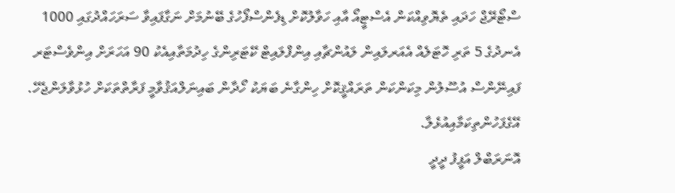ސްޓޯރޭޖް ހަދައި ތެޔޮވިއްކަން އެސްޓީއޯ އާއި ހަވާލުކޮށް ޑިފެންސްފޯހުގެ ބޭނުމަށް ނަގާފައިވާ ސަރަހައްދުގައި 1000 އެނދުގެ 5 ތަރި ހޮޓަލެއް އެއަރލައިން ލައުންޗާއި އިންފްލައިޓް ކޭޓަރިންގެ ހިދުމަތާއިއެކު 90 އަހަރަށް އިންވެސްޓަރ ފައިނޭންސް އުސޫލުން މިކަންކަން ތަރައްޤީކޮށް ހިންގާނެ ބަޔަކު ހޯދާން ބައިނަލްއަޤުވާމީ ފަރާތްތަކަށް ހުޅުވާލަންޖެހޭ. އޭގެފަހުންތިކަމާއިއުޅެލާ.
އޮނަރަބްލް އަފީފު ދީދީ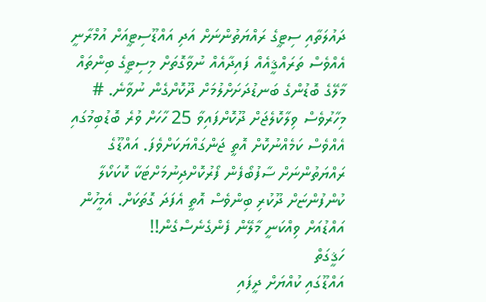ދައުލަތާއި ސިޓީގެ ރައްޔަތުންނަށް އަދި އައްޑޫސިޓީއަށް އުމްރާނީ އެއްވެސް ތަރައްޤީއެއް ފައިދާއެއް ނުވާގޮތަށް މިސިޓީގެ ބިންތައް މާލޭގެ ބޮޑުންގެ ބަނޑުދަށަށްލުމަށް ދޫކޮށްގެން ނުވާނެ. # މިހާރުވެސް ވިލާކޮލެޖަށް ދޫކޮށްފައިވާ 25 ހާހަށް ވުރެ ބޮޑުބިމުގައި އެއްވެސް ކަމެއްނުކޮށް އޮތީ ޖަންގައްޔަކަށްވެފަ. އައްޑޫގެ ރައްޔަތުންނަށް ސާފުބޯފެން ފޯރުކޮށްދިނުމަށްޓަކާ ކޮކަކޯލާ ކުންފުންޏަށް ދޫކުރި ބިންވެސް އޮތީ އެފަދަ ގޮތަކަށް. އެމީހުން އައްޑުއަށް ވިއްކަނީ މާލޭން ފެންގެނެސްގެން!!
ހަޤީގަތް
އައްޑޫގައި ކުއްޔަށް ދީފައި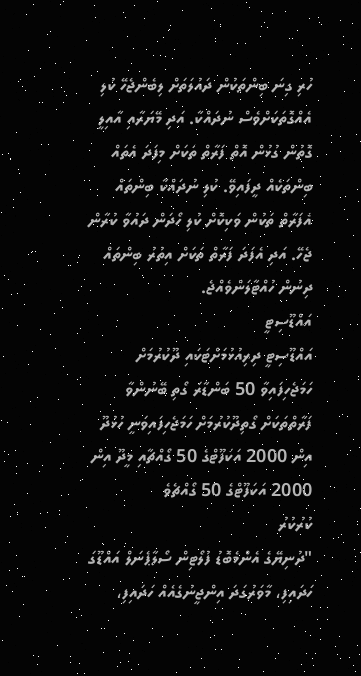ހުރި ގިނަ ބިންތަކުން ދައުލަތަށް ލިބެންޖެހޭ ކުލި އެއްގޮތަކަށްވެސް ނުދައްކާ. އަދި މޭޔަރާއި އާއިލީ ގޮތުން ގުޅުން އޮތް ފަރާތް ތަކަށް މިފަދަ އެތައް ބިންތަކެއް ދީފައިވޭ. ކުލި ނުދައްކާ ބިންތައް އެފަރާތް ތަކުން ވަކިކޮށް ކުލި ހޯދަން ދައުވާ ކުރާން ޖެހޭ. އަދި އެފަދަ ފަރާތް ތަކަށް އިތުރު ބިންތައް ދިނުން ހުއްޓާލަންވެއްޖެ.
އައްޑޫސިޓީ
އައްޑޫސިޓީ ދިރިއުޅުމަށްޓަކައި ދޫކުރުމަށް ހަމަޖެހިފައިވާ 50 ބަންޑާރަ ގޯތި ބޭނުންވާ ފަރާތްތަކަށް ގޯތިދޫކުރުމަށް ހަމަޖެހިފައިވަނީ ހުޅުދޫ އިން 2000 އަކަފޫޓްގެ 50 ގޯއްޗާއި މީދޫ އިން 2000 އަކަފޫޓްގެ 50 ގޯއްޗެވެ
ކުރުކުރު
"ދުނިޔޭގެ އެންމެބޮޑު ފުލޯޓިން ސޯލާޕެނަލް އައްޑޫގަ ހަދައިފި، މާވަރުގަދަ އިންޖީނުގެއެއް ހަދައިފި،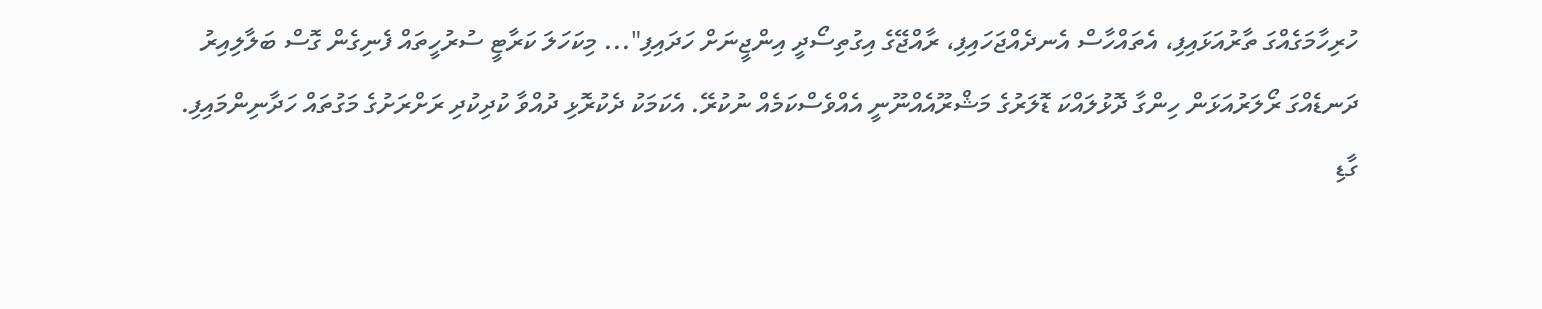ހުރިހާމަގެއްގަ ތާރުއަޅައިފި، އެތައްހާސް އެނދެއްޖަހައިފި، ރާއްޖޭގެ އިގުތިސޯދީ އިންޖީނަށް ހަދައިފި"... މިކަހަލަ ކަރާޓީ ސުރުހީތައް ފެނިގެން ގޮސް ބަލާލިއިރު ދަނޑެއްގަ ރޯލަރުއަޅަން ހިންގާ ދޮޅުލައްކަ ޑޮލަރުގެ މަޝްރޫއެއްނޫނީ އެއްވެސްކަމެއް ނުކުރޭ. އެކަމަކު ދެކުރޮޅި ދުއްވާ ކުދިކުދި ރަށްރަށުގެ މަގުތައް ހަދާނިންމައިފި.
ގާޑި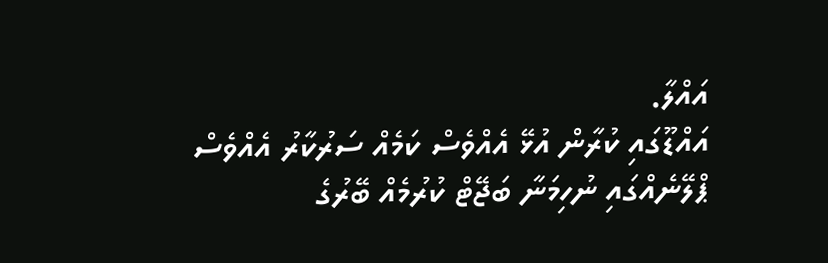އައްލާ.
އައްޑޫގައި ކުރާން އުޅޭ އެއްވެސް ކަމެއް ސަރުކާރު އެއްވެސް ޕްލޭނެއްގައި ނުހިމަނާ ބަޖޭޓް ކުރުމެއް ބޭރުގެ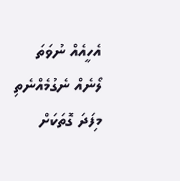އެހީއެއް ނުވަތަ ލޯނެއް ނެގުމެއްނެތި މިފަދަ ގޮތަކަށް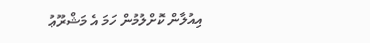އިއުލާން ކޮށްލުމުން ހަމަ އެ މަޝްރޫޢު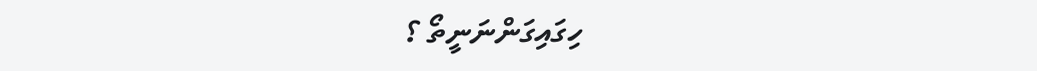ހިގައިގަންނަނީތޯ ؟